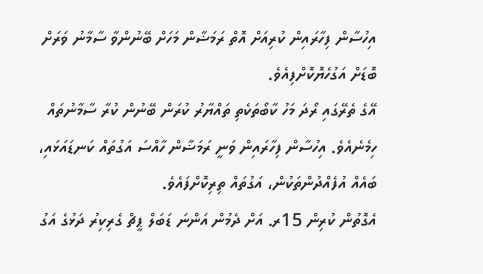އިހުސާން ފިހާރައިން ކުރިއަށް އޮތް ރަމަޟާން މަހަށް ބޭނުންވާ ސާމާނު ވަރަށް ބޮޑަށް އަގުހެޔޮކޮށްފިއެވެ.
އޭގެ ތެރޭގައި ރޯދަ މަހު ކާބޯތަކެތި ތައްޔާރު ކުރަން ބޭނުން ކުރާ ސާމާނުތައް ހިމެނެއެވެ. އިހުސާން ފިހާރައިން ވަނީ ރަމަޟާން ހާއްސަ އަގުތައް ކަނޑައަޅައި، ބައެއް އުފެއްދުންތަކުން، އަގުތައް ތިރިކޮށްފައެވެ.
އެގޮތުން ކުރިން 15ރ. އަށް ދެމުން އަންނަ ޑަބަލް ޕީޗް ގެރިކިރު ދަޅުގެ އަގު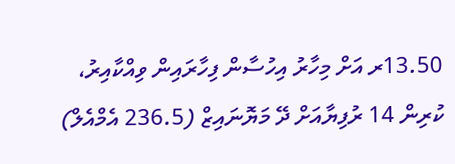13.50ރ އަށް މިހާރު އިހުސާން ފިހާރައިން ވިއްކާއިރު، ކުރިން 14 ރުފިޔާއަށް ދޭ މަޔޮނައިޒް (236.5 އެމްއެލް)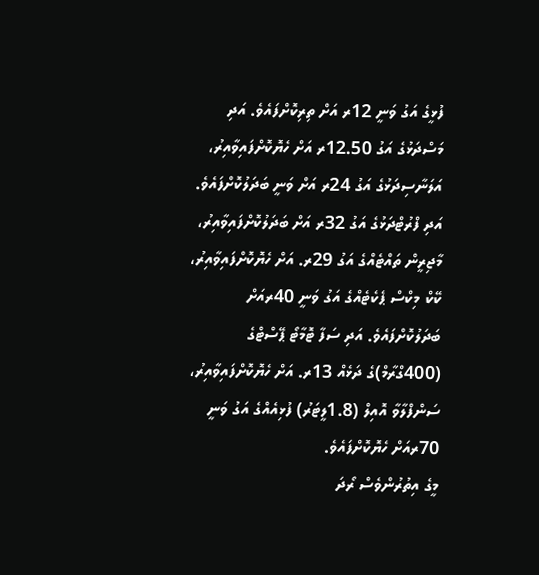ފުޅީގެ އަގު ވަނީ 12ރ އަށް ތިރިކޮށްފައެވެ. އަދި މަސްދަޅުގެ އަގު 12.50ރ އަށް ހެޔޮކޮށްފައިވާއިރު، އަލަނާސިދަޅުގެ އަގު 24ރ އަށް ވަނީ ބަދަލުކޮށްފައެވެ.
އަދި ފްރުޓްދަޅުގެ އަގު 32ރ އަށް ބަދަލުކޮށްފައިވާއިރު، މާޖިރީން ތައްޓެއްގެ އަގު 29ރ. އަށް ހެޔޮކޮށްފައިވާއިރު، ކޭކް މިކްސް ޕެކެޓެއްގެ އަގު ވަނީ 40ރއަށް ބަދަލުކޮށްފައެވެ. އަދި ސަފާ ޓޮމާޓޯ ޕޭސްޓްގެ (400ގްރާމް)ގެ ދަޅެއް 13ރ. އަށް ހެޔޮކޮށްފައިވާއިރު، ސަންފްލާވާ އޮއިލް (1.8ލީޓަރު) ފުޅިއެއްގެ އަގު ވަނީ 70ރއަށް ހެޔޮކޮށްފައެވެ.
މީގެ އިތުރުންވެސް ރޯދަ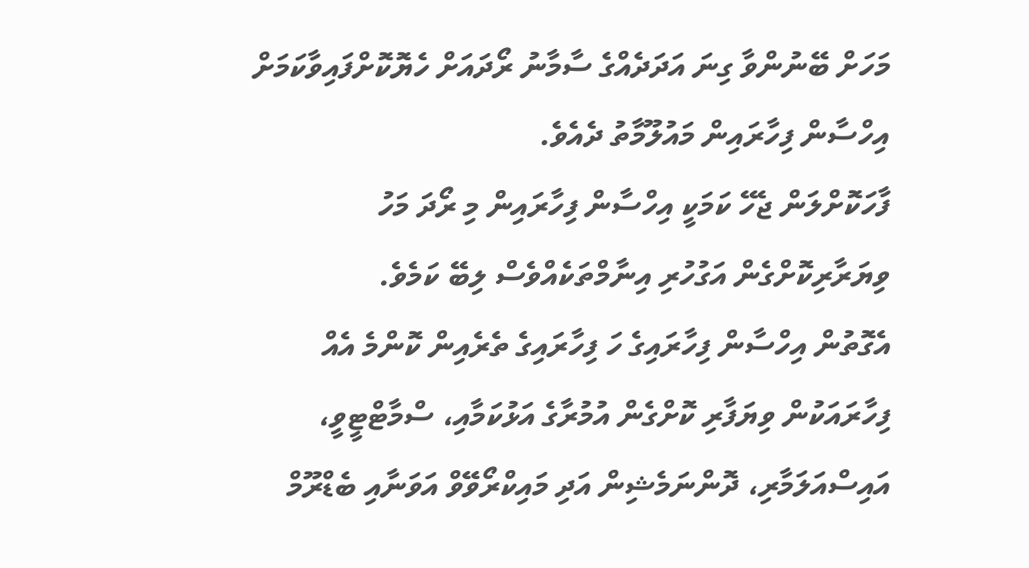މަހަށް ބޭނުންވާ ގިނަ އަދަދެއްގެ ސާމާނު ރޯދައަށް ހެޔޮކޮށްފައިވާކަމަށް އިހްސާން ފިހާރައިން މައުލޫމާތު ދެއެވެ.
ފާހަކޮށްލަން ޖެހޭ ކަމަކީ އިހްސާން ފިހާރައިން މި ރޯދަ މަހު ވިޔަރާރިކޮށްގެން އަގުހުރި އިނާމްތަކެއްވެސް ލިބޭ ކަމެވެ.
އެގޮތުން އިހްސާން ފިހާރައިގެ ހަ ފިހާރައިގެ ތެރެއިން ކޮންމެ އެއް ފިހާރައަކުން ވިޔަފާރި ކޮށްގެން އުމުރާގެ އަޅުކަމާއި، ސްމާޓްޓީވީ، އައިސްއަލަމާރި، ދޮންނަމެޝިން އަދި މައިކްރޯވޭވް އަވަނާއި ބެޑްރޫމް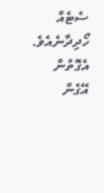ސެޓެއް ހޯދިދާނެއެވެ.
އެގޮތުން އޭގެން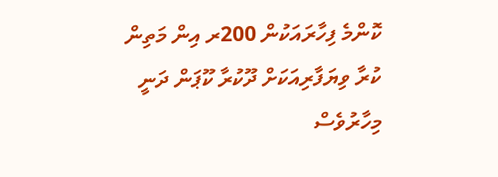ކޮންމެ ފިހާރައަކުން 200ރ އިން މަތިން ކުރާ ވިޔަފާރިއަކަށް ދޫކުރާ ކޫޕަން ދަނީ މިހާރުވެސް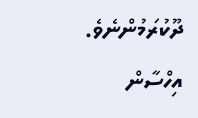ދޫކުރަމުންނެވެ.
އިހްސާން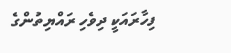ފިހާރައަކީ ދިވެހި ރައްޔިތުންގެ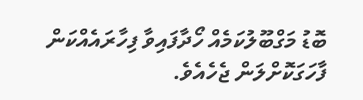ބޮޑު މަގްބޫލުކަމެއް ހޯދާފައިވާ ފިހާރައެއްކަން ފާހަގަކޮށްލަން ޖެހެއެވެ.